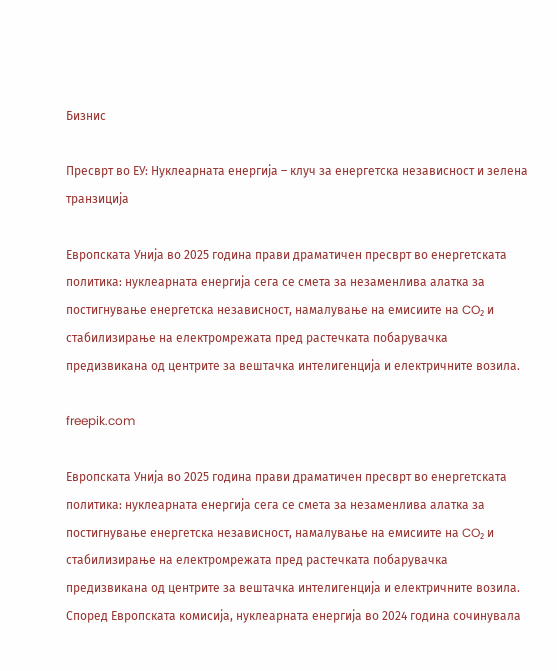Бизнис

Пресврт во ЕУ: Нуклеарната енергија – клуч за енергетска независност и зелена транзиција

Eвропската Унија во 2025 година прави драматичен пресврт во енергетската политика: нуклеарната енергија сега се смета за незаменлива алатка за постигнување енергетска независност, намалување на емисиите на CO₂ и стабилизирање на електромрежата пред растечката побарувачка предизвикана од центрите за вештачка интелигенција и електричните возила.

freepik.com

Eвропската Унија во 2025 година прави драматичен пресврт во енергетската политика: нуклеарната енергија сега се смета за незаменлива алатка за постигнување енергетска независност, намалување на емисиите на CO₂ и стабилизирање на електромрежата пред растечката побарувачка предизвикана од центрите за вештачка интелигенција и електричните возила. Според Европската комисија, нуклеарната енергија во 2024 година сочинувала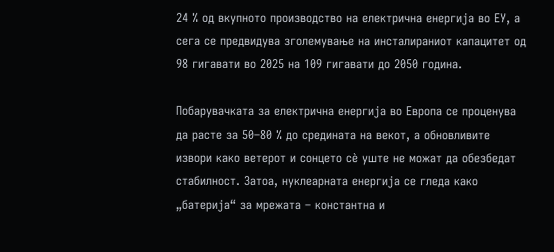24 % од вкупното производство на електрична енергија во ЕУ, а сега се предвидува зголемување на инсталираниот капацитет од 98 гигавати во 2025 на 109 гигавати до 2050 година.

Побарувачката за електрична енергија во Европа се проценува да расте за 50–80 % до средината на векот, а обновливите извори како ветерот и сонцето сè уште не можат да обезбедат стабилност. Затоа, нуклеарната енергија се гледа како „батерија“ за мрежата – константна и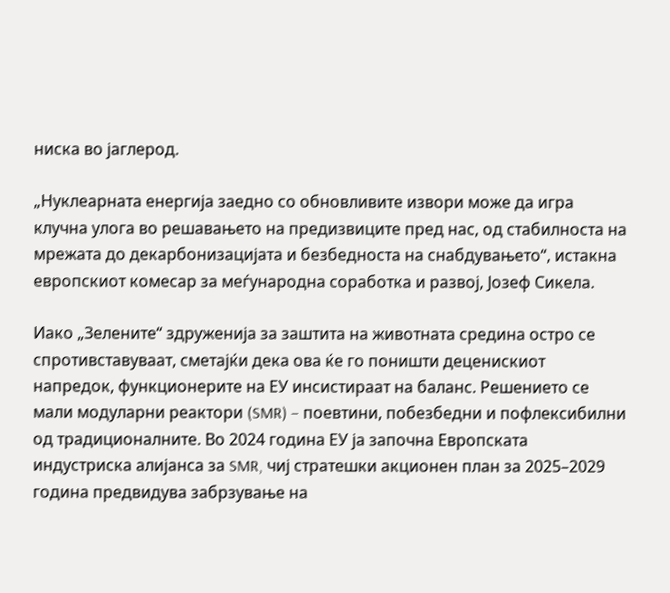ниска во јаглерод.

„Нуклеарната енергија заедно со обновливите извори може да игра клучна улога во решавањето на предизвиците пред нас, од стабилноста на мрежата до декарбонизацијата и безбедноста на снабдувањето“, истакна европскиот комесар за меѓународна соработка и развој, Јозеф Сикела.

Иако „Зелените“ здруженија за заштита на животната средина остро се спротивставуваат, сметајќи дека ова ќе го поништи деценискиот напредок, функционерите на ЕУ инсистираат на баланс. Решението се мали модуларни реактори (SMR) – поевтини, побезбедни и пофлексибилни од традиционалните. Во 2024 година ЕУ ја започна Европската индустриска алијанса за SMR, чиј стратешки акционен план за 2025–2029 година предвидува забрзување на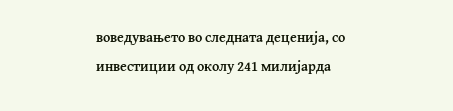воведувањето во следната деценија, со инвестиции од околу 241 милијарда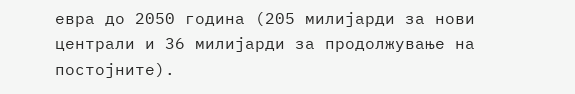евра до 2050 година (205 милијарди за нови централи и 36 милијарди за продолжување на постојните).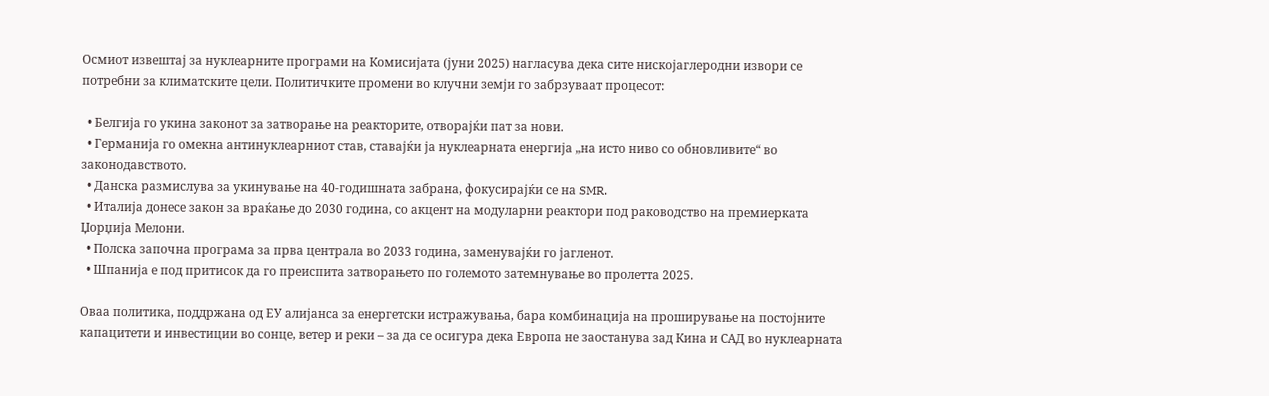Осмиот извештај за нуклеарните програми на Комисијата (јуни 2025) нагласува дека сите нискојаглеродни извори се потребни за климатските цели. Политичките промени во клучни земји го забрзуваат процесот:

  • Белгија го укина законот за затворање на реакторите, отворајќи пат за нови.
  • Германија го омекна антинуклеарниот став, ставајќи ја нуклеарната енергија „на исто ниво со обновливите“ во законодавството.
  • Данска размислува за укинување на 40-годишната забрана, фокусирајќи се на SMR.
  • Италија донесе закон за враќање до 2030 година, со акцент на модуларни реактори под раководство на премиерката Џорџија Мелони.
  • Полска започна програма за прва централа во 2033 година, заменувајќи го јагленот.
  • Шпанија е под притисок да го преиспита затворањето по големото затемнување во пролетта 2025.

Оваа политика, поддржана од ЕУ алијанса за енергетски истражувања, бара комбинација на проширување на постојните капацитети и инвестиции во сонце, ветер и реки – за да се осигура дека Европа не заостанува зад Кина и САД во нуклеарната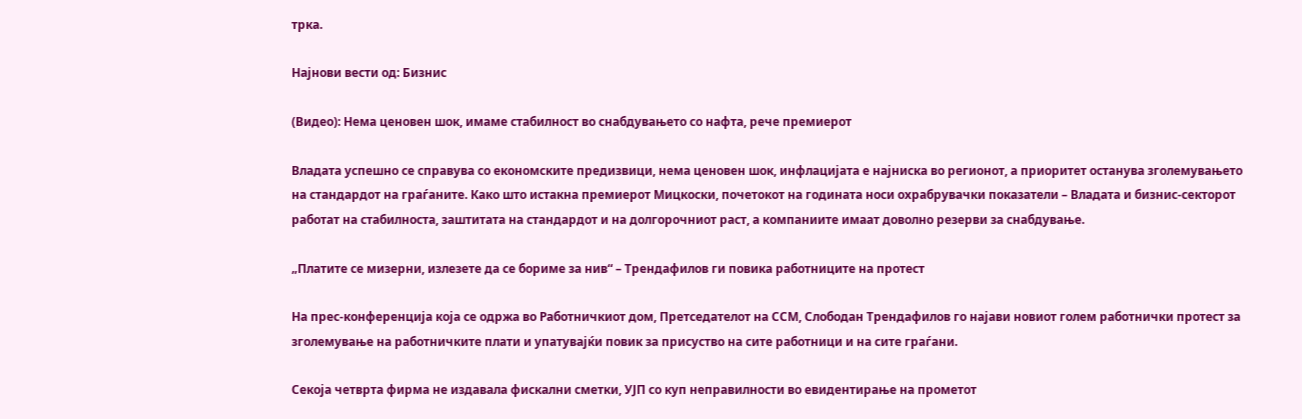трка.

Најнови вести од: Бизнис

(Видео): Нема ценовен шок, имаме стабилност во снабдувањето со нафта, рече премиерот

Владата успешно се справува со економските предизвици, нема ценовен шок, инфлацијата е најниска во регионот, а приоритет останува зголемувањето на стандардот на граѓаните. Како што истакна премиерот Мицкоски, почетокот на годината носи охрабрувачки показатели – Владата и бизнис-секторот работат на стабилноста, заштитата на стандардот и на долгорочниот раст, а компаниите имаат доволно резерви за снабдување.

„Платите се мизерни, излезете да се бориме за нив“ – Трендафилов ги повика работниците на протест

На прес-конференција која се одржа во Работничкиот дом, Претседателот на ССМ, Слободан Трендафилов го најави новиот голем работнички протест за зголемување на работничките плати и упатувајќи повик за присуство на сите работници и на сите граѓани.

Секоја четврта фирма не издавала фискални сметки, УЈП со куп неправилности во евидентирање на прометот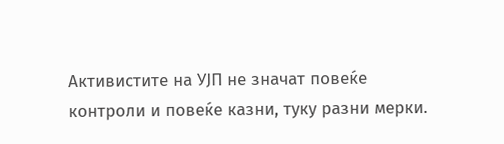Активистите на УЈП не значат повеќе контроли и повеќе казни, туку разни мерки.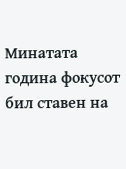Минатата година фокусот бил ставен на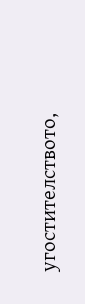угостителството,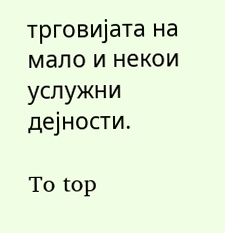трговијата на мало и некои услужни дејности.

To top